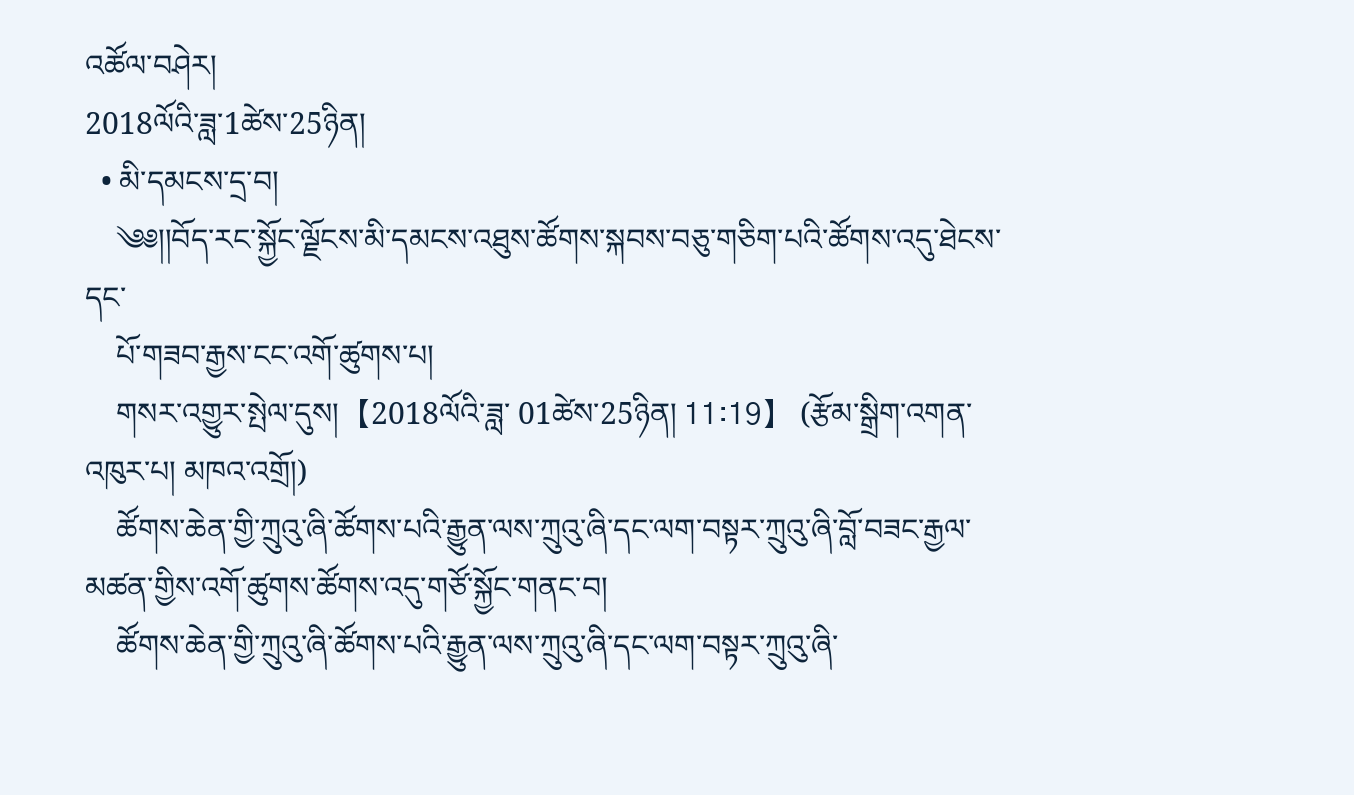འཚོལ་བཤེར།
2018ལོའི་ཟླ་1ཚེས་25ཉིན།
  • མི་དམངས་དྲ་བ།
    ༄༅།།བོད་རང་སྐྱོང་ལྗོངས་མི་དམངས་འཐུས་ཚོགས་སྐབས་བཅུ་གཅིག་པའི་ཚོགས་འདུ་ཐེངས་དང་
    པོ་གཟབ་རྒྱས་ངང་འགོ་ཚུགས་པ།
    གསར་འགྱུར་སྤེལ་དུས།  【2018ལོའི་ཟླ་ 01ཚེས་25ཉིན། 11:19】   (རྩོམ་སྒྲིག་འགན་འཁུར་པ། མཁའ་འགྲོ།)
    ཚོགས་ཆེན་གྱི་ཀྲུའུ་ཞི་ཚོགས་པའི་རྒྱུན་ལས་ཀྲུའུ་ཞི་དང་ལག་བསྟར་ཀྲུའུ་ཞི་བློ་བཟང་རྒྱལ་མཚན་གྱིས་འགོ་ཚུགས་ཚོགས་འདུ་གཙོ་སྐྱོང་གནང་བ།
    ཚོགས་ཆེན་གྱི་ཀྲུའུ་ཞི་ཚོགས་པའི་རྒྱུན་ལས་ཀྲུའུ་ཞི་དང་ལག་བསྟར་ཀྲུའུ་ཞི་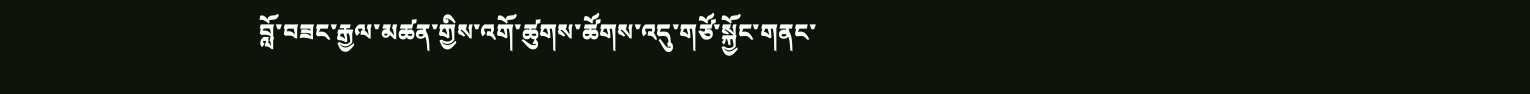བློ་བཟང་རྒྱལ་མཚན་གྱིས་འགོ་ཚུགས་ཚོགས་འདུ་གཙོ་སྐྱོང་གནང་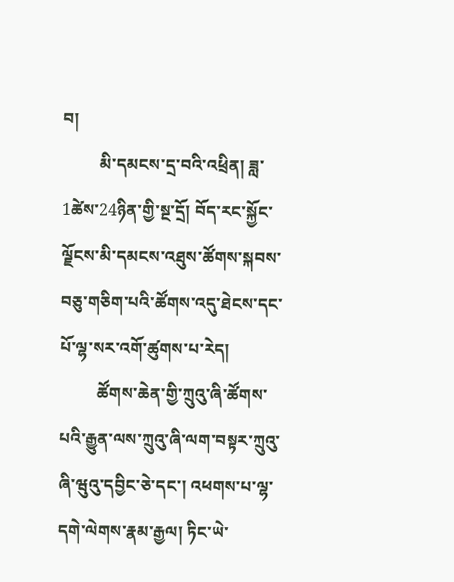བ།
         མི་དམངས་དྲ་བའི་འཕྲིན། ཟླ་1ཚེས་24ཉིན་གྱི་སྔ་དྲོ། བོད་རང་སྐྱོང་ལྗོངས་མི་དམངས་འཐུས་ཚོགས་སྐབས་བཅུ་གཅིག་པའི་ཚོགས་འདུ་ཐེངས་དང་པོ་ལྷ་སར་འགོ་ཚུགས་པ་རེད།
         ཚོགས་ཆེན་གྱི་ཀྲུའུ་ཞི་ཚོགས་པའི་རྒྱུན་ལས་ཀྲུའུ་ཞི་ལག་བསྟར་ཀྲུའུ་ཞི་ཝུའུ་དབྱིང་ཅེ་དང་། འཕགས་པ་ལྷ་དགེ་ལེགས་རྣམ་རྒྱལ། ཏིང་ཡེ་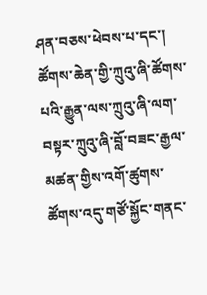ཤན་བཅས་ཕེབས་པ་དང་། ཚོགས་ཆེན་གྱི་ཀྲུའུ་ཞི་ཚོགས་པའི་རྒྱུན་ལས་ཀྲུའུ་ཞི་ལག་བསྟར་ཀྲུའུ་ཞི་བློ་བཟང་རྒྱལ་མཚན་གྱིས་འགོ་ཚུགས་ཚོགས་འདུ་གཙོ་སྐྱོང་གནང་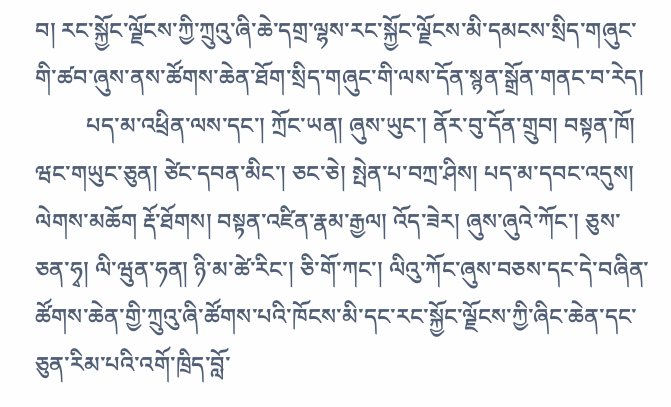བ། རང་སྐྱོང་ལྗོངས་ཀྱི་ཀྲུའུ་ཞི་ཆེ་དགྲ་ལྷས་རང་སྐྱོང་ལྗོངས་མི་དམངས་སྲིད་གཞུང་གི་ཚབ་ཞུས་ནས་ཚོགས་ཆེན་ཐོག་སྲིད་གཞུང་གི་ལས་དོན་སྙན་སྒྲོན་གནང་བ་རེད།
         པད་མ་འཕྲིན་ལས་དང་། ཀྲོང་ཡན། ཞུས་ཡུང་། ནོར་བུ་དོན་གྲུབ། བསྟན་ཁོ། ཝང་གཡུང་ཅུན། ཙེང་དབན་མིང་། ཅང་ཅེ། སྤེན་པ་བཀྲ་ཤིས། པད་མ་དབང་འདུས། ལེགས་མཆོག རྡོ་ཐོགས། བསྟན་འཛིན་རྣམ་རྒྱལ། འོད་ཟེར། ཞུས་ཞུའེ་ཀོང་། ཅུས་ཅན་ཧྭ། ལི་ཝུན་ཧན། ཉི་མ་ཚེ་རིང་། ཅི་གོ་ཀང་། ལིའུ་ཀོང་ཞུས་བཅས་དང་དེ་བཞིན་ཚོགས་ཆེན་གྱི་ཀྲུའུ་ཞི་ཚོགས་པའི་ཁོངས་མི་དང་རང་སྐྱོང་ལྗོངས་ཀྱི་ཞིང་ཆེན་དང་ཅུན་རིམ་པའི་འགོ་ཁྲིད་བློ་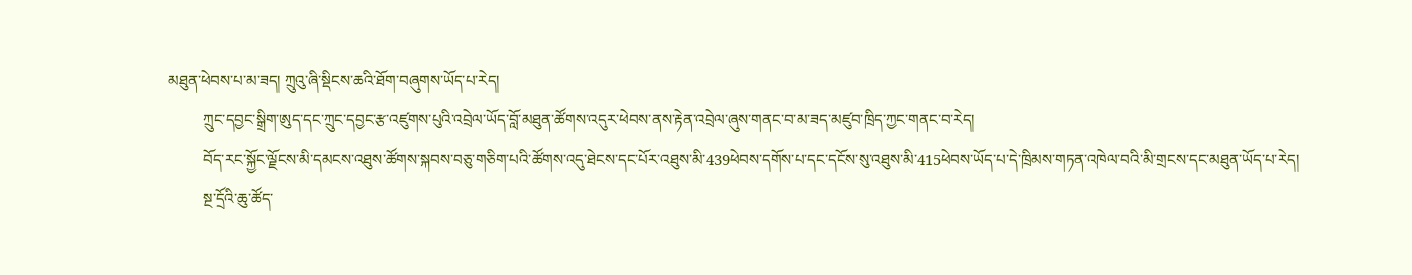མཐུན་ཕེབས་པ་མ་ཟད། ཀྲུའུ་ཞི་སྡིངས་ཆའི་ཐོག་བཞུགས་ཡོད་པ་རེད།
         ཀྲུང་དབྱང་སྒྲིག་ཨུད་དང་ཀྲུང་དབྱང་རྩ་འཛུགས་པུའི་འབྲེལ་ཡོད་བློ་མཐུན་ཚོགས་འདུར་ཕེབས་ནས་རྟེན་འབྲེལ་ཞུས་གནང་བ་མ་ཟད་མཛུབ་ཁྲིད་ཀྱང་གནང་བ་རེད།
         བོད་རང་སྐྱོང་ལྗོངས་མི་དམངས་འཐུས་ཚོགས་སྐབས་བཅུ་གཅིག་པའི་ཚོགས་འདུ་ཐེངས་དང་པོར་འཐུས་མི་439ཕེབས་དགོས་པ་དང་དངོས་སུ་འཐུས་མི་415ཕེབས་ཡོད་པ་དེ་ཁྲིམས་གཏན་འཁེལ་བའི་མི་གྲངས་དང་མཐུན་ཡོད་པ་རེད།
         སྔ་དྲོའི་ཆུ་ཚོད་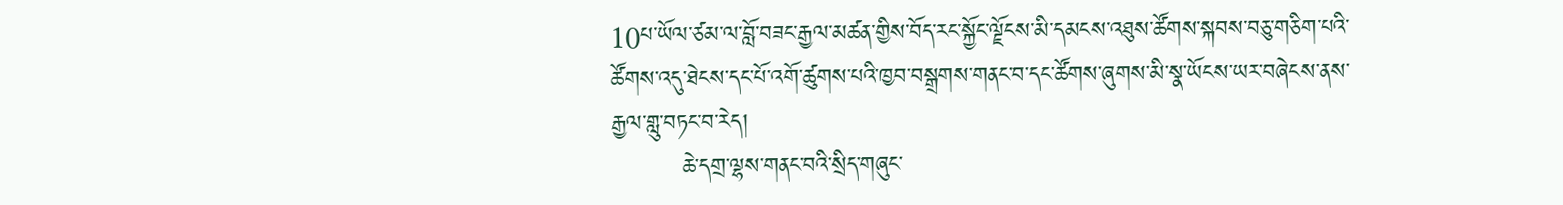10པ་ཡོལ་ཙམ་ལ་བློ་བཟང་རྒྱལ་མཚན་གྱིས་བོད་རང་སྐྱོང་ལྗོངས་མི་དམངས་འཐུས་ཚོགས་སྐབས་བཅུ་གཅིག་པའི་ཚོགས་འདུ་ཐེངས་དང་པོ་འགོ་ཚུགས་པའི་ཁྱབ་བསྒྲགས་གནང་བ་དང་ཚོགས་ཞུགས་མི་སྣ་ཡོངས་ཡར་བཞེངས་ནས་རྒྱལ་གླུ་བཏང་བ་རེད།
         ཆེ་དགྲ་ལྷས་གནང་བའི་སྲིད་གཞུང་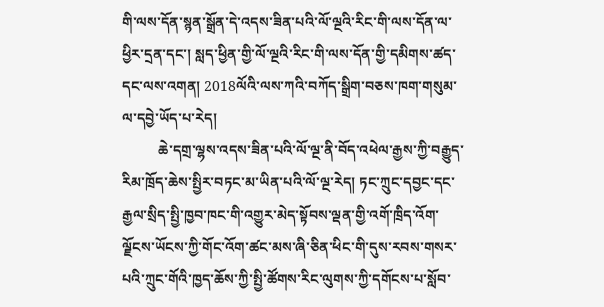གི་ལས་དོན་སྙན་སྒྲོན་དེ་འདས་ཟིན་པའི་ལོ་ལྔའི་རིང་གི་ལས་དོན་ལ་ཕྱིར་དྲན་དང་། སླད་ཕྱིན་གྱི་ལོ་ལྔའི་རིང་གི་ལས་དོན་གྱི་དམིགས་ཚད་དང་ལས་འགན། 2018ལོའི་ལས་ཀའི་བཀོད་སྒྲིག་བཅས་ཁག་གསུམ་ལ་དབྱེ་ཡོད་པ་རེད།
          ཆེ་དགྲ་ལྷས་འདས་ཟིན་པའི་ལོ་ལྔ་ནི་བོད་འཕེལ་རྒྱས་ཀྱི་བརྒྱུད་རིམ་ཁྲོད་ཆེས་སྤྱིར་བཏང་མ་ཡིན་པའི་ལོ་ལྔ་རེད། ཏང་ཀྲུང་དབྱང་དང་རྒྱལ་སྲིད་སྤྱི་ཁྱབ་ཁང་གི་འགྱུར་མེད་སྟོབས་ལྡན་གྱི་འགོ་ཁྲིད་འོག་ལྗོངས་ཡོངས་ཀྱི་གོང་འོག་ཚང་མས་ཞི་ཅིན་ཕིང་གི་དུས་རབས་གསར་པའི་ཀྲུང་གོའི་ཁྱད་ཆོས་ཀྱི་སྤྱི་ཚོགས་རིང་ལུགས་ཀྱི་དགོངས་པ་སློབ་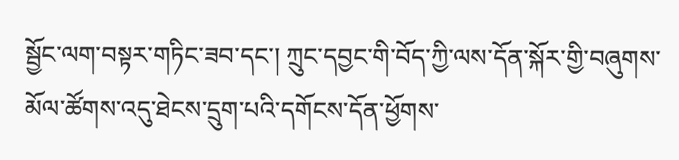སྦྱོང་ལག་བསྟར་གཏིང་ཟབ་དང་། ཀྲུང་དབྱང་གི་བོད་ཀྱི་ལས་དོན་སྐོར་གྱི་བཞུགས་མོལ་ཚོགས་འདུ་ཐེངས་དྲུག་པའི་དགོངས་དོན་ཕྱོགས་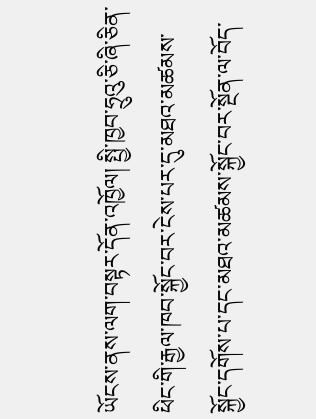ཡོངས་ནས་ལག་བསྟར་དོན་འཁྱོལ། སྤྱི་ཁྱབ་ཧྲུའུ་ཅི་ཞི་ཅིན་ཕིང་གི་རྒྱལ་ཁབ་སྐྱོང་བར་ངེས་པར་དུ་མཐའ་མཚམས་སྐྱོང་དགོས་པ་དང་མཐའ་མཚམས་སྐྱོང་བར་སྔོན་ལ་བོད་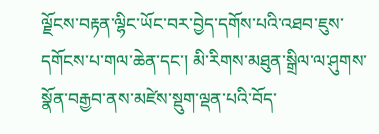ལྗོངས་བརྟན་ལྷིང་ཡོང་བར་བྱེད་དགོས་པའི་འཐབ་ཇུས་དགོངས་པ་གལ་ཆེན་དང་། མི་རིགས་མཐུན་སྒྲིལ་ལ་ཤུགས་སྣོན་བརྒྱབ་ནས་མཛེས་སྡུག་ལྡན་པའི་བོད་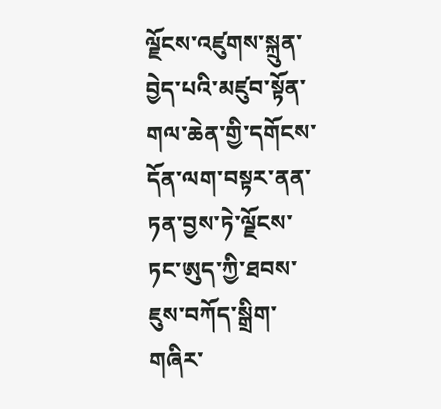ལྗོངས་འཛུགས་སྐྲུན་བྱེད་པའི་མཛུབ་སྟོན་གལ་ཆེན་གྱི་དགོངས་དོན་ལག་བསྟར་ནན་ཏན་བྱས་ཏེ་ལྗོངས་ཏང་ཨུད་ཀྱི་ཐབས་ཇུས་བཀོད་སྒྲིག་གཞིར་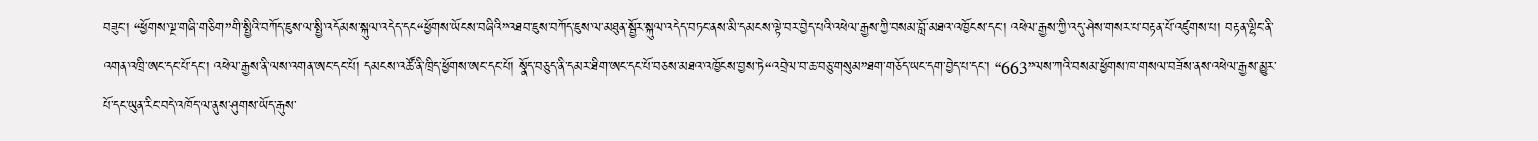བཟུང་། “ཕྱོགས་ལྔ་གཞི་གཅིག”གི་སྤྱིའི་བཀོད་ཇུས་ལ་སྤྱི་འདོམས་སྐུལ་འདེད་དང“ཕྱོགས་ཡོངས་བཞིའི”འཐབ་ཇུས་བཀོད་ཇུས་ལ་མཐུན་སྦྱོར་སྐུལ་འདེད་བཏང་ནས་མི་དམངས་ལྟེ་བར་བྱེད་པའི་འཕེལ་རྒྱས་ཀྱི་བསམ་བློ་མཐའ་འཁྱོངས་དང་། འཕེལ་རྒྱས་ཀྱི་འདུ་ཤེས་གསར་པ་བརྟན་པོ་འཛུགས་པ། བརྟན་ལྷིང་ནི་འགན་འཁྲི་ཨང་དང་པོ་དང་། འཕེལ་རྒྱས་ནི་ལས་འགན་ཨང་དང་པོ། དམངས་འཚོ་ནི་ཁྲིད་ཕྱོགས་ཨང་དང་པོ། སྣོད་བཅུད་ནི་དམར་ཐིག་ཨང་དང་པོ་བཅས་མཐའ་འཁྱོངས་བྱས་ཏེ“འབྲེལ་བ་ཆ་བཅུ་གསུམ”ཐག་གཅོད་ཡང་དག་བྱེད་པ་དང་། “663”ལས་ཀའི་བསམ་ཕྱོགས་ཁ་གསལ་བཟོས་ནས་འཕེལ་རྒྱས་མྱུར་པོ་དང་ཡུན་རིང་བདེ་འཁོད་ལ་ནུས་ཤུགས་ཡོད་རྒུས་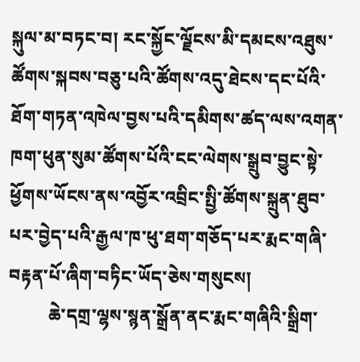སྐུལ་མ་བཏང་བ། རང་སྐྱོང་ལྗོངས་མི་དམངས་འཐུས་ཚོགས་སྐབས་བཅུ་པའི་ཚོགས་འདུ་ཐེངས་དང་པོའི་ཐོག་གཏན་འཁེལ་བྱས་པའི་དམིགས་ཚད་ལས་འགན་ཁག་ཕུན་སུམ་ཚོགས་པོའི་ངང་ལེགས་སྒྲུབ་བྱུང་སྟེ་ཕྱོགས་ཡོངས་ནས་འབྱོར་འབྲིང་སྤྱི་ཚོགས་སྐྲུན་ཐུབ་པར་བྱེད་པའི་རྒྱལ་ཁ་ཕུ་ཐག་གཅོད་པར་རྨང་གཞི་བརྟན་པོ་ཞིག་བཏིང་ཡོད་ཅེས་གསུངས།
         ཆེ་དགྲ་ལྷས་སྙན་སྒྲོན་ནང་རྨང་གཞིའི་སྒྲིག་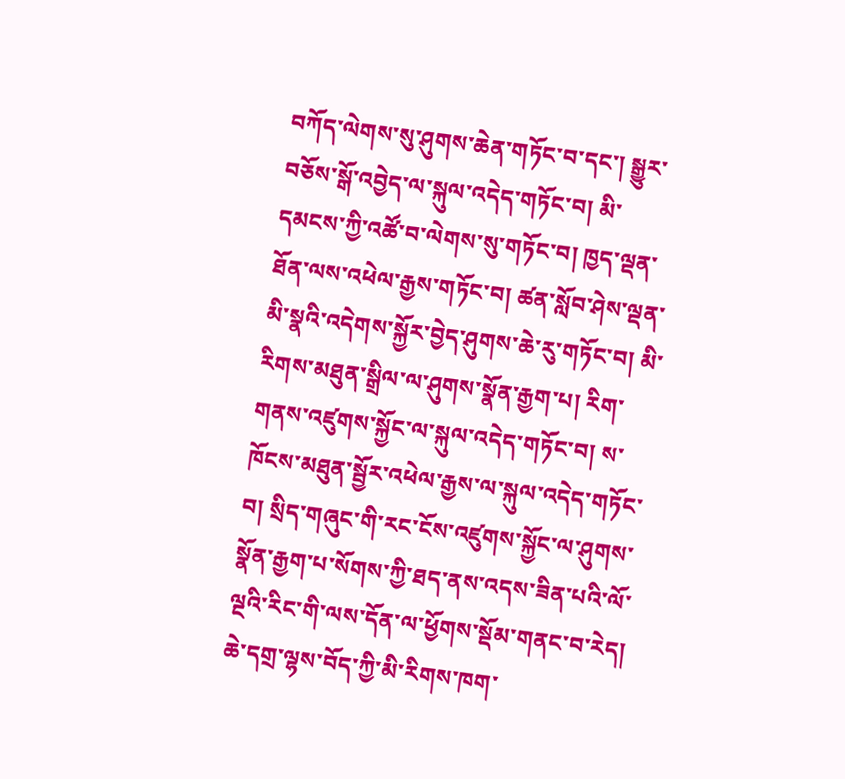བཀོད་ལེགས་སུ་ཤུགས་ཆེན་གཏོང་བ་དང་། སྒྱུར་བཅོས་སྒོ་འབྱེད་ལ་སྐུལ་འདེད་གཏོང་བ། མི་དམངས་ཀྱི་འཚོ་བ་ལེགས་སུ་གཏོང་བ། ཁྱད་ལྡན་ཐོན་ལས་འཕེལ་རྒྱས་གཏོང་བ། ཚན་སློབ་ཤེས་ལྡན་མི་སྣའི་འདེགས་སྐྱོར་བྱེད་ཤུགས་ཆེ་རུ་གཏོང་བ། མི་རིགས་མཐུན་སྒྲིལ་ལ་ཤུགས་སྣོན་རྒྱག་པ། རིག་གནས་འཛུགས་སྐྱོང་ལ་སྐུལ་འདེད་གཏོང་བ། ས་ཁོངས་མཐུན་སྦྱོར་འཕེལ་རྒྱས་ལ་སྐུལ་འདེད་གཏོང་བ། སྲིད་གཞུང་གི་རང་ངོས་འཛུགས་སྐྱོང་ལ་ཤུགས་སྣོན་རྒྱག་པ་སོགས་ཀྱི་ཐད་ནས་འདས་ཟིན་པའི་ལོ་ལྔའི་རིང་གི་ལས་དོན་ལ་ཕྱོགས་སྡོམ་གནང་བ་རེད། ཆེ་དགྲ་ལྷས་བོད་ཀྱི་མི་རིགས་ཁག་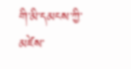གི་མི་དམངས་ཀྱི་མཛེས་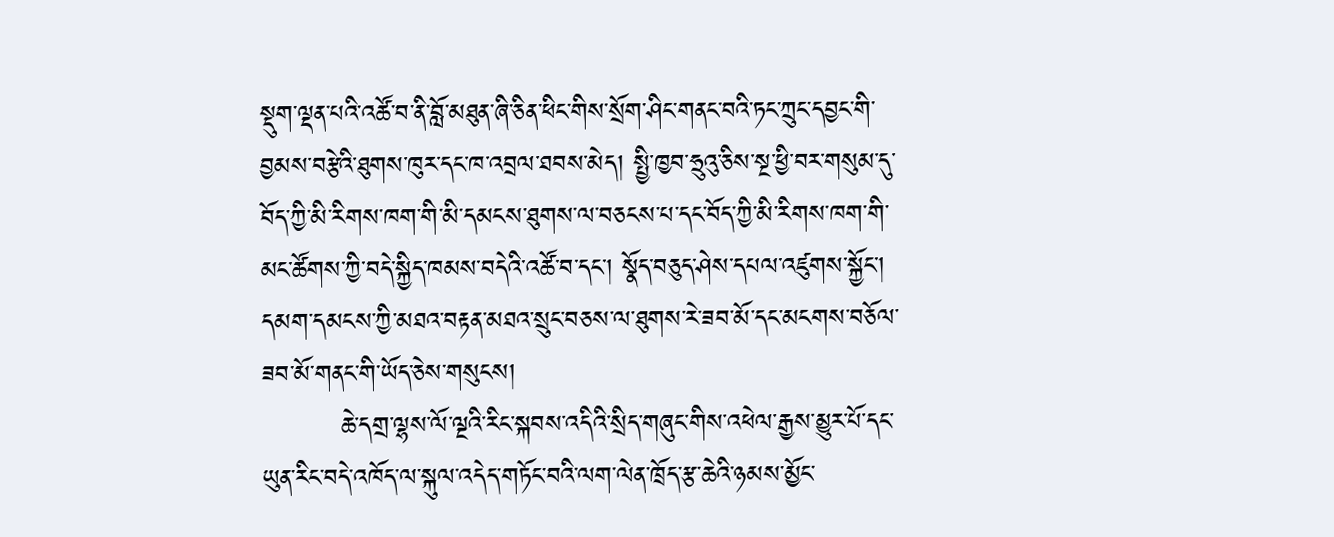སྡུག་ལྡན་པའི་འཚོ་བ་ནི་བློ་མཐུན་ཞི་ཅིན་ཕིང་གིས་སྲོག་ཤིང་གནང་བའི་ཏང་ཀྲུང་དབྱང་གི་བྱམས་བརྩེའི་ཐུགས་ཁུར་དང་ཁ་འབྲལ་ཐབས་མེད། སྤྱི་ཁྱབ་ཧྲུའུ་ཅིས་སྔ་ཕྱི་བར་གསུམ་དུ་བོད་ཀྱི་མི་རིགས་ཁག་གི་མི་དམངས་ཐུགས་ལ་བཅངས་པ་དང་བོད་ཀྱི་མི་རིགས་ཁག་གི་མང་ཚོགས་ཀྱི་བདེ་སྐྱིད་ཁམས་བདེའི་འཚོ་བ་དང་། སྣོད་བཅུད་ཤེས་དཔལ་འཛུགས་སྐྱོང་། དམག་དམངས་ཀྱི་མཐའ་བརྟན་མཐའ་སྲུང་བཅས་ལ་ཐུགས་རེ་ཟབ་མོ་དང་མངགས་བཅོལ་ཟབ་མོ་གནང་གི་ཡོད་ཅེས་གསུངས།
         ཆེ་དགྲ་ལྷས་ལོ་ལྔའི་རིང་སྐབས་འདིའི་སྲིད་གཞུང་གིས་འཕེལ་རྒྱས་མྱུར་པོ་དང་ཡུན་རིང་བདེ་འཁོད་ལ་སྐུལ་འདེད་གཏོང་བའི་ལག་ལེན་ཁྲོད་རྩ་ཆེའི་ཉམས་མྱོང་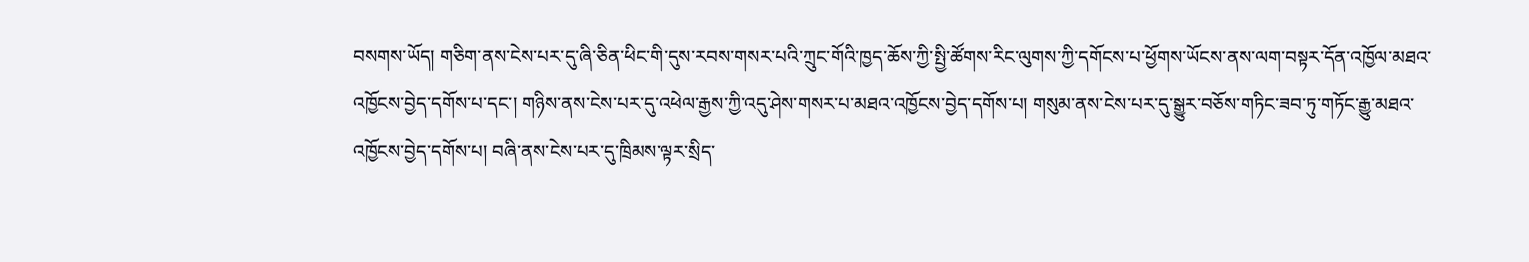བསགས་ཡོད། གཅིག་ནས་ངེས་པར་དུ་ཞི་ཅིན་ཕིང་གི་དུས་རབས་གསར་པའི་ཀྲུང་གོའི་ཁྱད་ཆོས་ཀྱི་སྤྱི་ཚོགས་རིང་ལུགས་ཀྱི་དགོངས་པ་ཕྱོགས་ཡོངས་ནས་ལག་བསྟར་དོན་འཁྱོལ་མཐའ་འཁྱོངས་བྱེད་དགོས་པ་དང་། གཉིས་ནས་ངེས་པར་དུ་འཕེལ་རྒྱས་ཀྱི་འདུ་ཤེས་གསར་པ་མཐའ་འཁྱོངས་བྱེད་དགོས་པ། གསུམ་ནས་ངེས་པར་དུ་སྒྱུར་བཅོས་གཏིང་ཟབ་ཏུ་གཏོང་རྒྱུ་མཐའ་འཁྱོངས་བྱེད་དགོས་པ། བཞི་ནས་ངེས་པར་དུ་ཁྲིམས་ལྟར་སྲིད་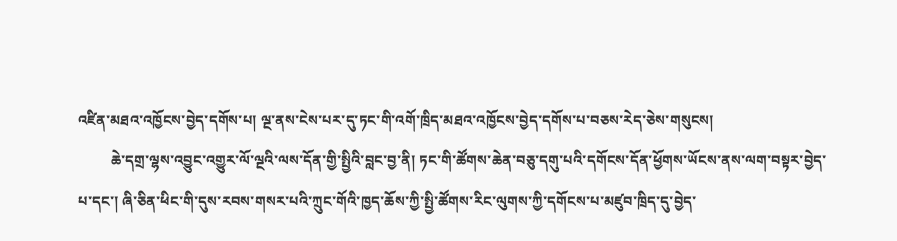འཛིན་མཐའ་འཁྱོངས་བྱེད་དགོས་པ། ལྔ་ནས་ངེས་པར་དུ་ཏང་གི་འགོ་ཁྲིད་མཐའ་འཁྱོངས་བྱེད་དགོས་པ་བཅས་རེད་ཅེས་གསུངས།
         ཆེ་དགྲ་ལྷས་འབྱུང་འགྱུར་ལོ་ལྔའི་ལས་དོན་གྱི་སྤྱིའི་བླང་བྱ་ནི། ཏང་གི་ཚོགས་ཆེན་བཅུ་དགུ་པའི་དགོངས་དོན་ཕྱོགས་ཡོངས་ནས་ལག་བསྟར་བྱེད་པ་དང་། ཞི་ཅིན་ཕིང་གི་དུས་རབས་གསར་པའི་ཀྲུང་གོའི་ཁྱད་ཆོས་ཀྱི་སྤྱི་ཚོགས་རིང་ལུགས་ཀྱི་དགོངས་པ་མཛུབ་ཁྲིད་དུ་བྱེད་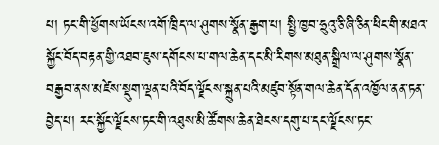པ། ཏང་གི་ཕྱོགས་ཡོངས་འགོ་ཁྲིད་ལ་ཤུགས་སྣོན་རྒྱག་པ། སྤྱི་ཁྱབ་ཧྲུའུ་ཅི་ཞི་ཅིན་ཕིང་གི་མཐའ་སྐྱོང་བོད་བརྟན་གྱི་འཐབ་ཇུས་དགོངས་པ་གལ་ཆེན་དང་མི་རིགས་མཐུན་སྒྲིལ་ལ་ཤུགས་སྣོན་བརྒྱབ་ནས་མཛེས་སྡུག་ལྡན་པའི་བོད་ལྗོངས་སྐྲུན་པའི་མཛུབ་སྟོན་གལ་ཆེན་དོན་འཁྱོལ་ནན་ཏན་བྱེད་པ། རང་སྐྱོང་ལྗོངས་ཏང་གི་འཐུས་མི་ཚོགས་ཆེན་ཐེངས་དགུ་པ་དང་ལྗོངས་ཏང་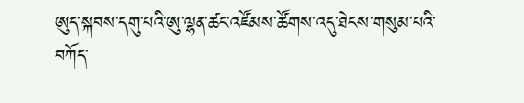ཨུད་སྐབས་དགུ་པའི་ཨུ་ལྷན་ཚང་འཛོམས་ཚོགས་འདུ་ཐེངས་གསུམ་པའི་བཀོད་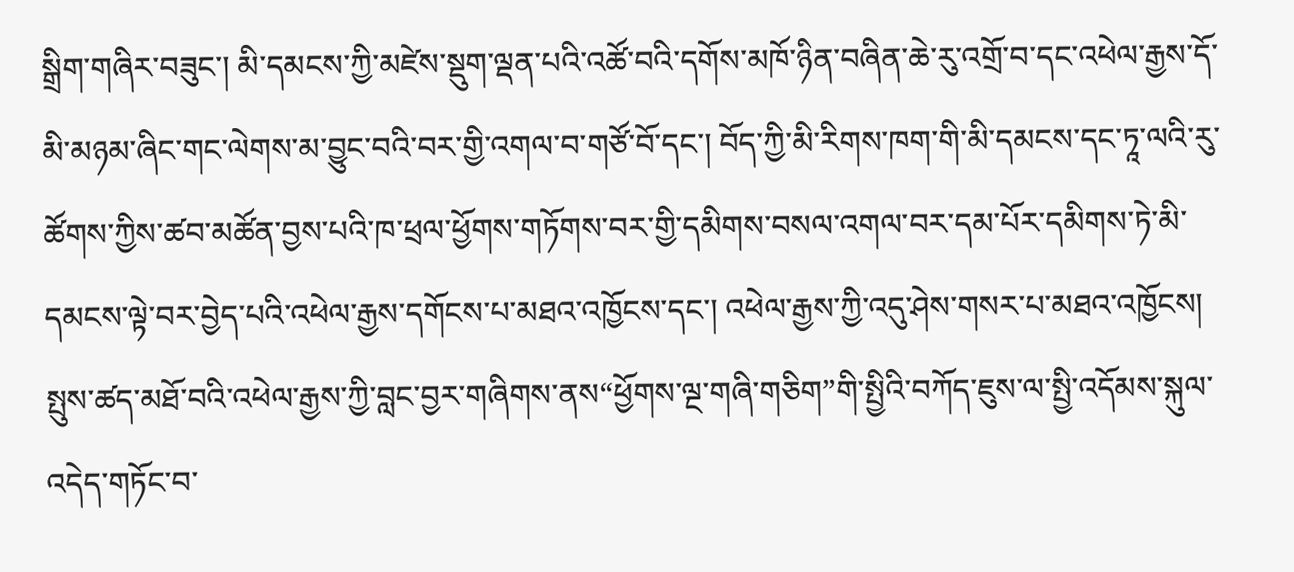སྒྲིག་གཞིར་བཟུང་། མི་དམངས་ཀྱི་མཛེས་སྡུག་ལྡན་པའི་འཚོ་བའི་དགོས་མཁོ་ཉིན་བཞིན་ཆེ་རུ་འགྲོ་བ་དང་འཕེལ་རྒྱས་དོ་མི་མཉམ་ཞིང་གང་ལེགས་མ་བྱུང་བའི་བར་གྱི་འགལ་བ་གཙོ་བོ་དང་། བོད་ཀྱི་མི་རིགས་ཁག་གི་མི་དམངས་དང་ཏཱ་ལའི་རུ་ཚོགས་ཀྱིས་ཚབ་མཚོན་བྱས་པའི་ཁ་ཕྲལ་ཕྱོགས་གཏོགས་བར་གྱི་དམིགས་བསལ་འགལ་བར་དམ་པོར་དམིགས་ཏེ་མི་དམངས་ལྟེ་བར་བྱེད་པའི་འཕེལ་རྒྱས་དགོངས་པ་མཐའ་འཁྱོངས་དང་། འཕེལ་རྒྱས་ཀྱི་འདུ་ཤེས་གསར་པ་མཐའ་འཁྱོངས། སྤུས་ཚད་མཐོ་བའི་འཕེལ་རྒྱས་ཀྱི་བླང་བྱར་གཞིགས་ནས“ཕྱོགས་ལྔ་གཞི་གཅིག”གི་སྤྱིའི་བཀོད་ཇུས་ལ་སྤྱི་འདོམས་སྐུལ་འདེད་གཏོང་བ་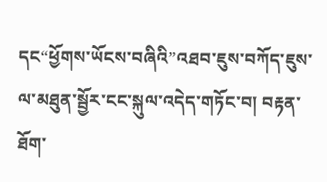དང“ཕྱོགས་ཡོངས་བཞིའི”འཐབ་ཇུས་བཀོད་ཇུས་ལ་མཐུན་སྦྱོར་ངང་སྐུལ་འདེད་གཏོང་བ། བརྟན་ཐོག་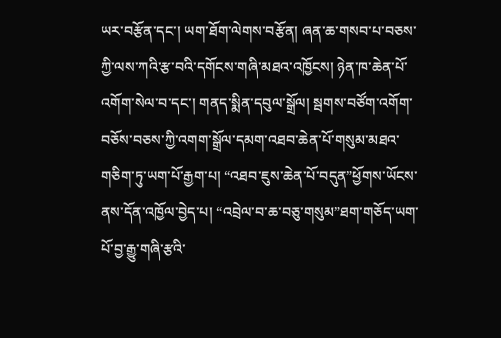ཡར་བརྩོན་དང་། ཡག་ཐོག་ལེགས་བརྩོན། ཞན་ཆ་གསབ་པ་བཅས་ཀྱི་ལས་ཀའི་རྩ་བའི་དགོངས་གཞི་མཐའ་འཁྱོངས། ཉེན་ཁ་ཆེན་པོ་འགོག་སེལ་བ་དང་། གནད་སྨིན་དབུལ་སྒྲོལ། སྦགས་བཙོག་འགོག་བཅོས་བཅས་ཀྱི་འགག་སྒྲོལ་དམག་འཐབ་ཆེན་པོ་གསུམ་མཐའ་གཅིག་ཏུ་ཡག་པོ་རྒྱག་པ། “འཐབ་ཇུས་ཆེན་པོ་བདུན”ཕྱོགས་ཡོངས་ནས་དོན་འཁྱོལ་བྱེད་པ། “འབྲེལ་བ་ཆ་བཅུ་གསུམ”ཐག་གཅོད་ཡག་པོ་བྱ་རྒྱུ་གཞི་རྩའི་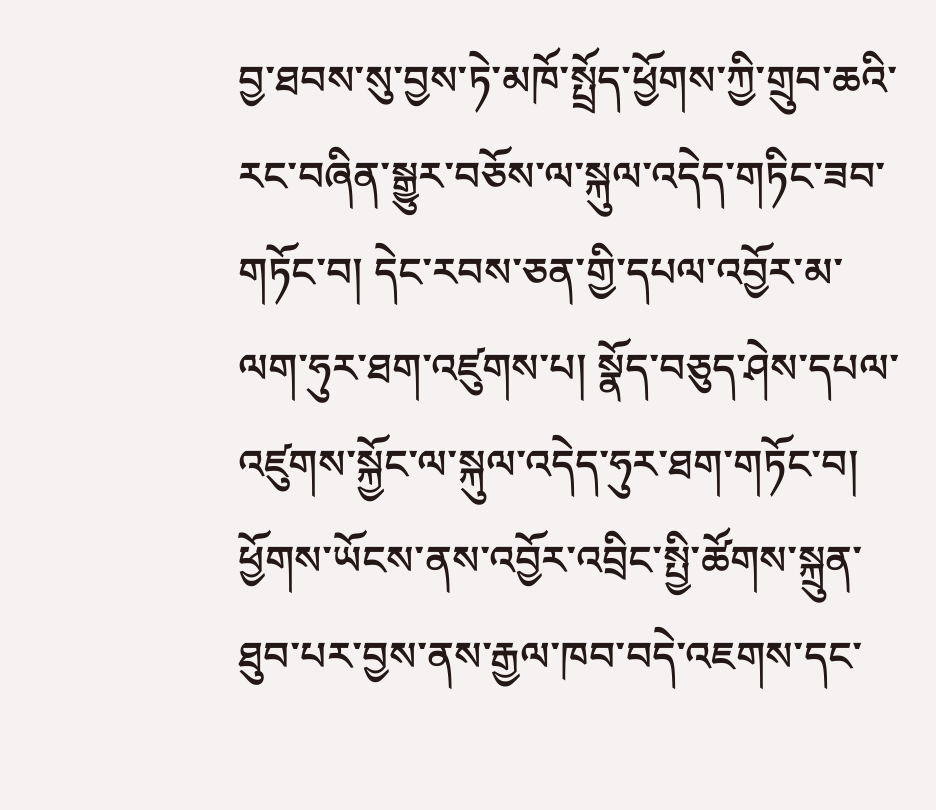བྱ་ཐབས་སུ་བྱས་ཏེ་མཁོ་སྤྲོད་ཕྱོགས་ཀྱི་གྲུབ་ཆའི་རང་བཞིན་སྒྱུར་བཅོས་ལ་སྐུལ་འདེད་གཏིང་ཟབ་གཏོང་བ། དེང་རབས་ཅན་གྱི་དཔལ་འབྱོར་མ་ལག་ཧུར་ཐག་འཛུགས་པ། སྣོད་བཅུད་ཤེས་དཔལ་འཛུགས་སྐྱོང་ལ་སྐུལ་འདེད་ཧུར་ཐག་གཏོང་བ། ཕྱོགས་ཡོངས་ནས་འབྱོར་འབྲིང་སྤྱི་ཚོགས་སྐྲུན་ཐུབ་པར་བྱས་ནས་རྒྱལ་ཁབ་བདེ་འཇགས་དང་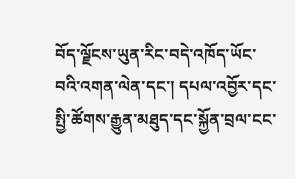བོད་ལྗོངས་ཡུན་རིང་བདེ་འཁོད་ཡོང་བའི་འགན་ལེན་དང་། དཔལ་འབྱོར་དང་སྤྱི་ཚོགས་རྒྱུན་མཐུད་དང་སྐྱོན་བྲལ་ངང་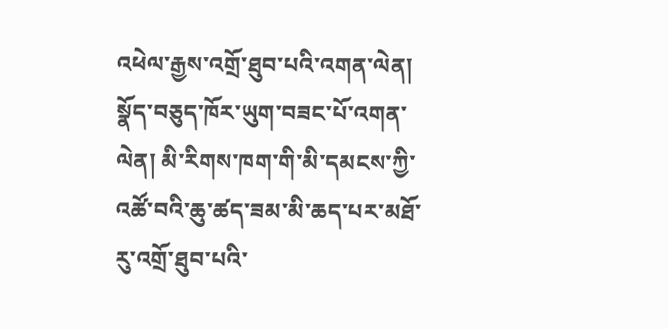འཕེལ་རྒྱས་འགྲོ་ཐུབ་པའི་འགན་ལེན། སྣོད་བཅུད་ཁོར་ཡུག་བཟང་པོ་འགན་ལེན། མི་རིགས་ཁག་གི་མི་དམངས་ཀྱི་འཚོ་བའི་ཆུ་ཚད་ཟམ་མི་ཆད་པར་མཐོ་རུ་འགྲོ་ཐུབ་པའི་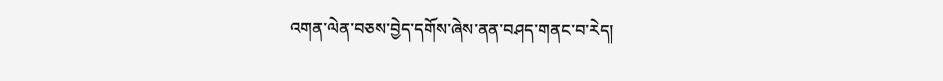འགན་ལེན་བཅས་བྱེད་དགོས་ཞེས་ནན་བཤད་གནང་བ་རེད།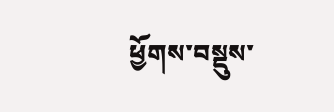ཕྱོགས་བསྡུས་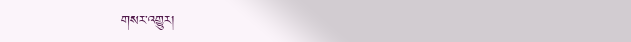གསར་འགྱུར།